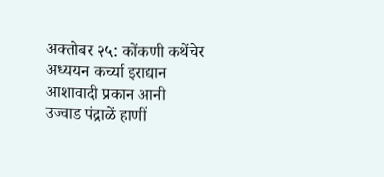अक्तोबर २५: कोंकणी कथेंचेर अध्ययन कर्च्या इराद्यान आशावादी प्रकान आनी उज्वाड पंद्राळें हाणीं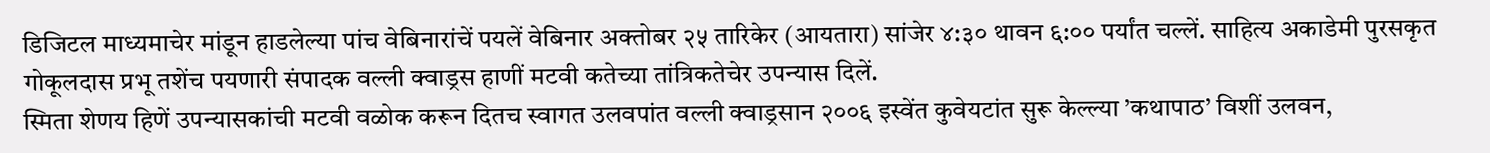डिजिटल माध्यमाचेर मांडून हाडलेल्या पांच वेबिनारांचें पयलें वेबिनार अक्तोबर २५ तारिकेर (आयतारा) सांजेर ४:३० थावन ६:०० पर्यांत चल्लें. साहित्य अकाडेमी पुरसकृत गोकूलदास प्रभू तशेंच पयणारी संपादक वल्ली क्वाड्रस हाणीं मटवी कतेच्या तांत्रिकतेचेर उपन्यास दिलें.
स्मिता शेणय हिणें उपन्यासकांची मटवी वळोक करून दितच स्वागत उलवपांत वल्ली क्वाड्रसान २००६ इस्वेंत कुवेयटांत सुरू केल्ल्या ’कथापाठ’ विशीं उलवन,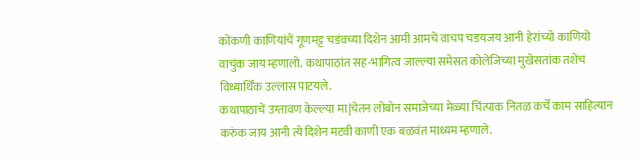कोंकणी काणियांचें गूणमट्ट चडंवच्या दिशेन आमी आमचें वाचप चडयजय आनी हेरांच्यो काणियो वाचुंक जाय म्हणालो. कथापाठांत सह-भागित्व जाल्ल्या समेसत कोलेजिच्या मुखेसतांक तशेंच विध्यार्थिंक उल्लास पाटयले.
कथापाठाचें उग्तावण केल्ल्या मा|चेतन लोबोन समाजेच्या मेळ्या चिंत्पाक नितळ कर्चें काम साहित्यान करुंक जाय आनी त्ये दिशेन मटवी काणी एक बळवंत माध्यम म्हणाले.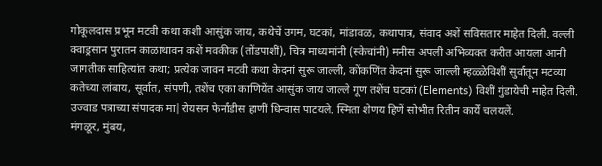गोकूलदास प्रभून मटवी कथा कशी आसुंक जाय, कथेचें उगम, घटकां, मांडावळ, कथापात्र, संवाद अशें सविसतार माहेत दिली. वल्ली क्वाड्रसान पुरातन काळाथावन कशें मवकीक (तोंडपाशीं), चित्र माध्यमांनी (स्केचांनी) मनीस अपली अभिव्यक्त करीत आयला आनी जागतीक साहित्यांत कथा; प्रत्येक जावन मटवी कथा केदनां सुरू जाल्ली, कोंकणिंत केदनां सुरू जाल्ली म्हळ्ळेविशीं सुर्वातून मटव्या कतेच्या लांबाय, सूर्वात, संपणी, तशेंच एका काणियेंत आसुंक जाय जाल्ले गूण तशेंच घटकां (Elements) विशीं गुंडायेची माहेत दिली.
उज्वाड पत्राच्या संपादक मा|रोयसन फेर्नांडीस हाणीं धिन्वास पाटयले. स्मिता शेणय हिणें सोभीत रितीन कार्यें चलयलें.
मंगळूर, मुंबय,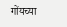गोंयच्या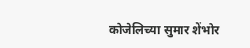कोजेलिच्या सुमार शेंभोर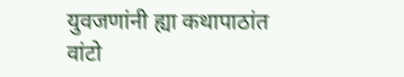युवजणांनी ह्या कथापाठांत वांटो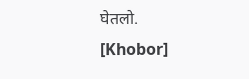घेतलो.
[Khobor]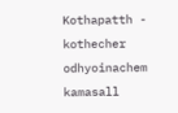Kothapatth - kothecher odhyoinachem kamasall